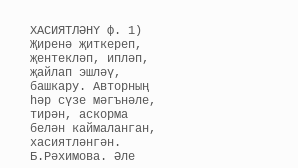ХАСИЯТЛӘНҮ ф. 1) Җиренә җиткереп, җентекләп, ипләп, җайлап эшләү, башкару. Авторның һәр сүзе мәгънәле, тирән, аскорма белән каймаланган, хасиятләнгән. Б.Рәхимова. Әле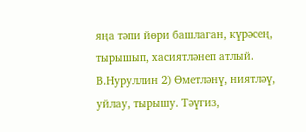яңа тәпи йөри башлаган, күрәсең, тырышып, хасиятләнеп атлый. В.Нуруллин 2) Өметләнү, ниятләү, уйлау, тырышу. Тәүгиз,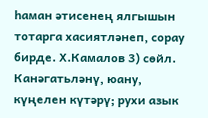һаман әтисенең ялгышын тотарга хасиятләнеп, сорау бирде. Х.Камалов 3) сөйл. Канәгатьләнү, юану, күңелен күтәрү; рухи азык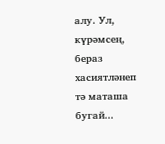алу. Ул, күрәмсең, бераз хасиятләнеп тә маташа бугай...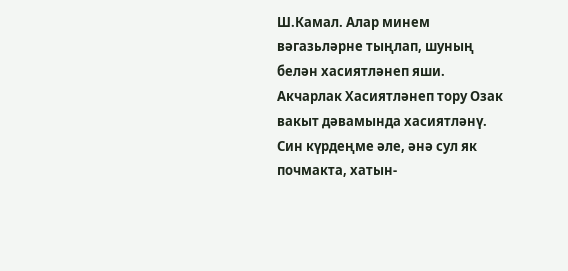Ш.Камал. Алар минем вәгазьләрне тыңлап, шуның белән хасиятләнеп яши. Акчарлак Хасиятләнеп тору Озак вакыт дәвамында хасиятләнү. Син күрдеңме әле, әнә сул як почмакта, хатын-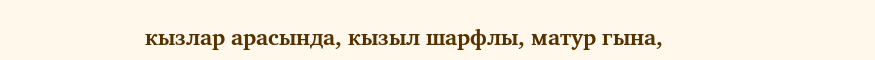кызлар арасында, кызыл шарфлы, матур гына,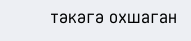тәкәгә охшаган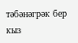тәбәнәгрәк бер кыз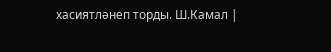хасиятләнеп торды. Ш.Камал |